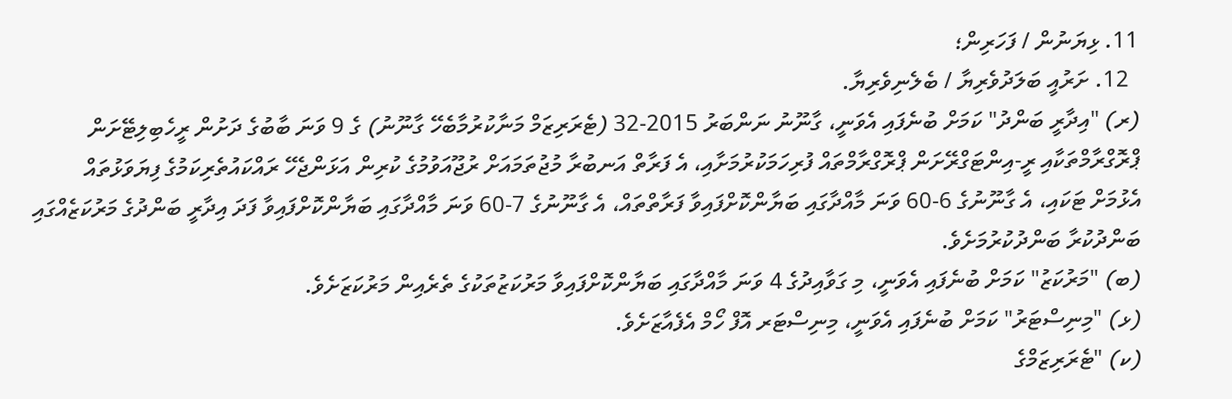11. ޅިޔަނުން / ފަހަރިން؛
  12. ށަރުއީ ބަލަދުވެރިޔާ / ބެލެނިވެރިޔާ.
(ރ) "އިދާރީ ބަންދު" ކަމަށް ބުނެފައި އެވަނީ، ގާނޫނު ނަންބަރު 2015-32 (ޓެރަރިޒަމް މަނާކުރުމާބެހޭ ގާނޫނު) ގެ 9 ވަނަ ބާބުގެ ދަށުން ރީހެބިލިޓޭށަން ޕްރޮގްރާމްތަކާއި ރީ-އިންޓަގްރޭށަން ޕްރޮގްރާމްތައް ފުރިހަމަކުރުމަށާއި، އެ ފަރާތް އަނބުރާ މުޖުތަމައަށް ރުޖޫއަވުމުގެ ކުރިން އަޅަންޖެހޭ ރައްކައުތެރިކަމުގެ ފިޔަވަޅުތައް އެޅުމަށް ޓަކައި، އެ ގާނޫނުގެ 6-60 ވަނަ މާއްދާގައި ބަޔާންކޮށްފައިވާ ފަރާތްތައް، އެ ގާނޫނުގެ 7-60 ވަނަ މާއްދާގައި ބަޔާންކޮށްފައިވާ ފަދަ އިދާރީ ބަންދުގެ މަރުކަޒެއްގައި ބަންދުކުރާ ބަންދުކުރުމަށެވެ.
(ބ) "މަރުކަޒު" ކަމަށް ބުނެފައި އެވަނީ، މި ގަވާއިދުގެ 4 ވަނަ މާއްދާގައި ބަޔާންކޮށްފައިވާ މަރުކަޒުތަކުގެ ތެރެއިން މަރުކަޒަށެވެ.
(ޅ) "މިނިސްޓަރު" ކަމަށް ބުނެފައި އެވަނީ، މިނިސްޓަރ އޮފް ހޯމް އެފެއާޒަށެވެ.
(ކ) "ޓެރަރިޒަމްގެ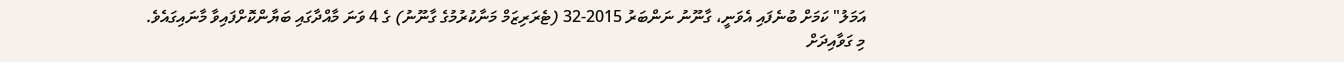އަމަލު" ކަމަށް ބުނެފައި އެވަނީ، ގާނޫނު ނަންބަރު 2015-32 (ޓެރަރިޒަމް މަނާކުރުމުގެ ގާނޫނު) ގެ 4 ވަނަ މާއްދާގައި ބަޔާންކޮށްފައިވާ މާނައިގައެވެ.
މި ގަވާއިދަށް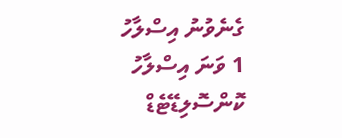ގެނެވުނު އިސްލާހު
1 ވަނަ އިސްލާހު
ކޮންސޮލިޑޭޓެޑް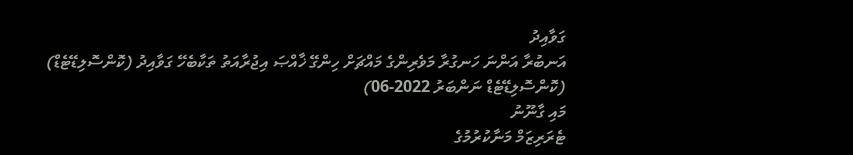ގަވާއިދު
އަނބުރާ އަންނަ ހަނގުރާ މަވެރިންގެ މައްޗަށް ހިންގޭ ޚާއްޞަ އިޖުރާއަތު ތަކާބެހޭ ގަވާއިދު (ކޮންސޮލިޑޭޓެޑް) (ކޮންސޮލިޑޭޓެޑް ނަންބަރު 2022-06)
މައި ގާނޫނު
ޓެރަރިޒަމް މަނާކުރުމުގެ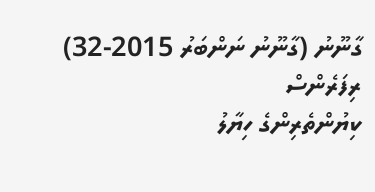ގާނޫނު (ގާނޫނު ނަންބަރު 2015-32)
ރިފަރެންސް
ކިޔުންތެރިންގެ ހިޔާލު